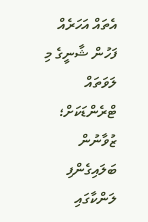އެތައް އަހަރެއް ފަހުން ޝާނީގެ މި ލަވަތައް ޓްރެންޑަކަށް؛ ޒުވާނުން ބަލައިގެންފި
ލަންކާގައި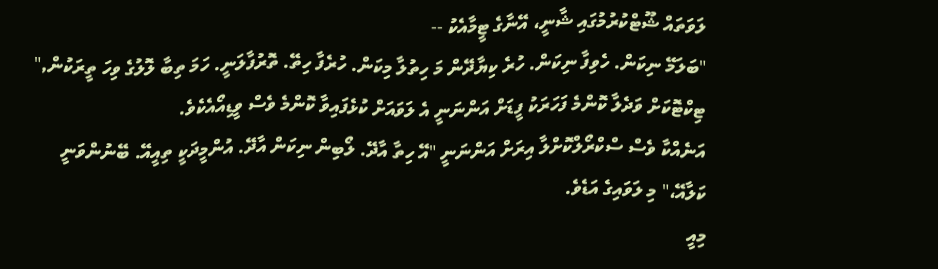ލަވަތައް ޝޫޓްކުރުމުގައި ޝާނީ، އޭނާގެ ޓީމާއެކު --
"ބަލަމޭ ނިކަން. ހެވިފާ ނިކަން. ހުރެ ކިޔާދޭން މަ ހިތުލާ މިކަން. ހުރެފާ ހިތޭ. ތޮރުފާލަނީ. ހަމަ ތިބާ ލޮލުގެ ވިހަ ތީރަކުން," ޓިކްޓޮކަށް ވަދެލާ ކޮންމެ ފަހަރަކު ފީޑަށް އަންނަނީ އެ ލަވައަށް ކުޅެފައިވާ ކޮންމެ ވެސް ވީޑިއޯއެކެވެ.
އަނެއްކާ ވެސް ސްކްރޯލްކޮށްލާ އިރަށް އަންނަނީ "އޭ ހިތާ އާދޭ. ލޯބިން ނިކަން އާދޭ. އުންމީދަކީ ތިއީއޭ. ބޭނުންވަނީ ކަލާއޭ،" މި ލަވައިގެ އަޑެވެ.
މިއީ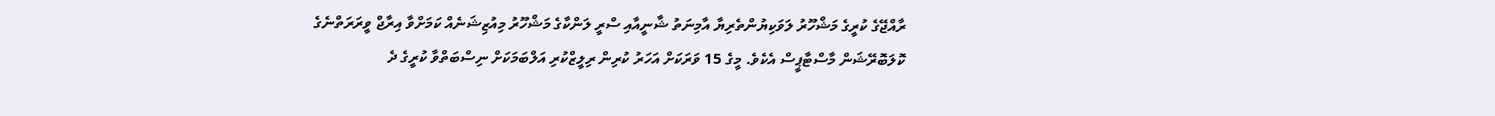ރާއްޖޭގެ ކުރީގެ މަޝްހޫރު ލަވަކިޔުންތެރިޔާ އާމިނަތު ޝާނީއާއި ސްރީ ލަންކާގެ މަޝްހޫރު މިއުޒިޝަނެއް ކަމަށްވާ އިރާޖް ވީރަރަތްނެގެ ކޮލަބޮރޭޝަން މާސްޓާޕީސް އެކެވެ. މީގެ 15 ވަރަކަށް އަހަރު ކުރިން ރިލީޒްކުރި އަލްބަމަކަށް ނިސްބަތްވާ ކުރީގެ ދެ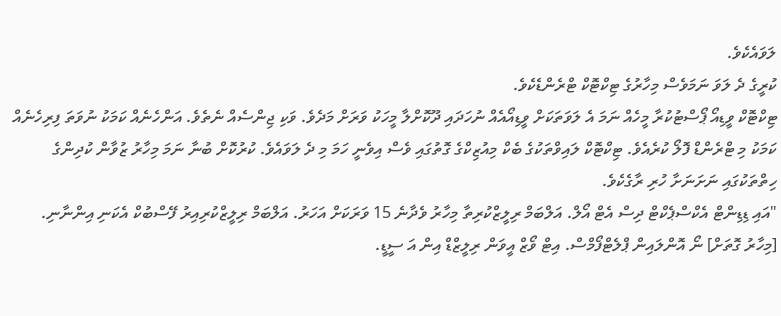ލަވައެކެވެ.
ކުރީގެ ދެ ލަވަ ނަމަވެސް މިހާރުގެ ޓިކްޓޮކް ޓްރެންޑެކެވެ.
ޓިކްޓޮކް ވީޑިއޯ ޕޯސްޓުކުރާ މީހެއް ނަމަ އެ ލަވަތަކަށް ވީޑިއޯއެއް ނުހަދައި ދޫކޮށްލާ މީހަކު ވަރަށް މަދެވެ. ވަކި ޖިންސެއް ނެތެވެ. އަންހެނެއް ކަމަކު ނުވަތަ ފިރިހެނެއް ކަމަކު މި ޓްރެންޑް ފޮލޯ ކުރެއެވެ. ޓިކްޓޮކް ލައިވްތަކުގެ ބެކް މިއުޒިކްގެ ގޮތުގައި ވެސް އިވެނީ ހަމަ މި ދެ ލަވައެވެ. ކުރުކޮށް ބުނާ ނަމަ މިހާރު ޒުވާން ކުދިންގެ ހިތްތަކުގައި ނަށަނަށާ ހުރި ރާގެކެވެ.
"އައި ޑިޑިންޓް އެކްސްޕެކްޓް ދިސް އެޓް އޯލް. އަލްބަމް ރިލީޒްކުރިތާ މިހާރު ވެދާނެ 15 ވަރަކަށް އަހަރު. އަލްބަމް ރިލީޒްކުރިއިރު ފޭސްބުކް އެކަނި އިންނާނި. [މިހާރު ގޮތަށް] ނޯ އޮންލައިން ޕްލެޓްފޯމްސް. އިޓް ވޯޒް އީވަން ރިލީޒްޑް އިން އަ ސީޑީ.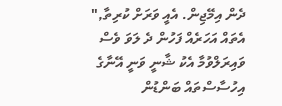ދެން އިމޭޖިން. އެއީ ވަރަށް ކުރިތާ," އެތައް އަހަރެއް ފަހުން ދެ ލަވަ ވެސް ވައިރަލްވުމާ އެކު ޝާނީ ވަނީ އޭނާގެ އިހުސާސްތައް ބަންޑުން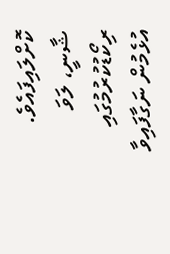ކޮށްލައިފައެވެ.
ޝާނީ، ލަވަ ރިކޯޑުކުރުމުގައި އުޅެމުން ނަގާފައިވާ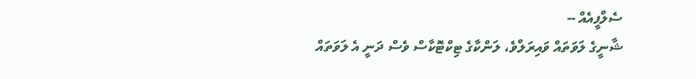ސެލްފީއެއް --
ޝާނީގެ ލަވަތައް ވައިރަލްވެ، ލަންކާގެ ޓިކްޓޮކާސް ވެސް ދަނީ އެ ލަވަތައް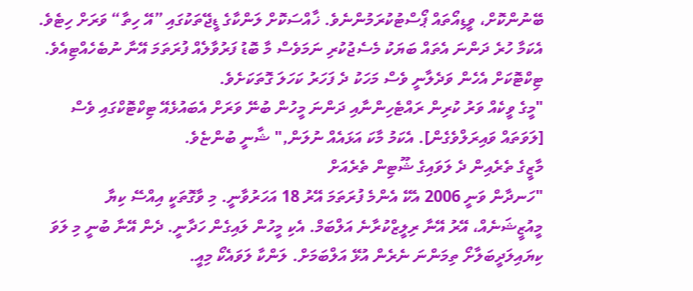ބޭނުންކޮށް، ވީޑިއޯތައް ޕޯސްޓުކުރަމުންނެވެ. ޚާއްސަކޮށް ލަންކާގެ ޑީޖޭތަކުގައި ”އޭ ހިތާ“ ވަރަށް ހިޓެވެ. އެކަމާ ހުރެ ދަންނަ އެތައް ބަޔަކު މެސެޖުކުރި ނަމަވެސް މާ ބޮޑު ފަރުވާލެއް ފުރަތަމަ އޭނާ ނުބެހެއްޓިއެވެ. ޓިކްޓޮކަށް އެހެން ވަދެލާނީ ވެސް މަހަކު ދެ ފަހަރު ކަހަލަ ގޮތަކަށެވެ.
"މީގެ ވީކެއް ވަރު ކުރިން ރައްޓެހިންނާއި ދަންނަ މީހުން ބުނޭ ވަރަށް އެބައުޅެއޭ ޓިކްޓޮކްގައި ވެސް [ލަވަތައް ވައިރަލްވެގެން]. އެކަމު މާކަ އަޅައެއް ނުލަން," ޝާނީ ބުންޏެވެ.
މާޒީގެ ތެރެއިން ދެ ލަވައިގެ ޝޫޓިން ތެރެއަށް
"ހަނދާން ވަނީ 2006 އެކޭ އެންމެ ފުރަތަމަ އޭރު 18 އަހަރުވާނީ. މި ވާގޮތަކީ އިއްސޭ ކިޔާ މީއުޒީޝަނެއް، އޭރު އޭނާ ރިލީޒްކުރާނެ އަލްބަމް. އެކި މީހުން ލައިގެން ހަދާނީ. ދެން އޭނާ ބުނީ މި ލަވަ ކިޔައިލަދީބަލާށޯ ތިމަންނަ ނެރެން އުޅޭ އަލްބަމަށް. ލަންކާ ލަވައެކޯ މިއީ.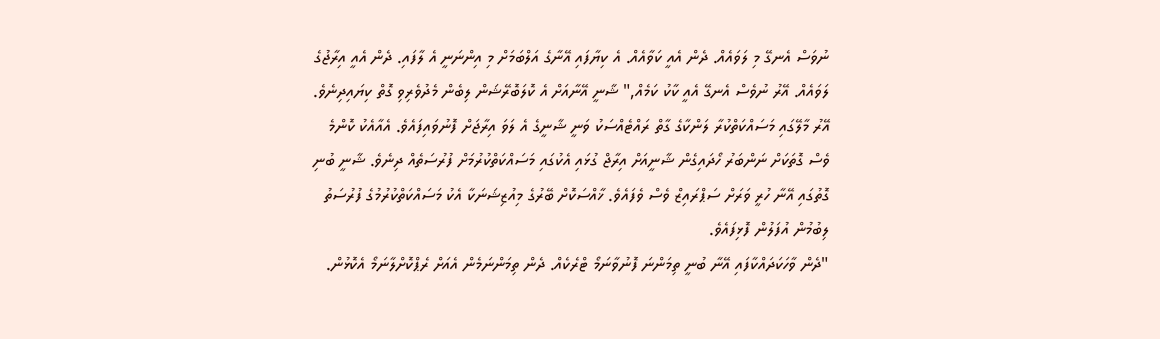ނުވަސް އެނގޭ މި ލަވައެއް. ދެން އެއީ ކަވާއެއް. އެ ކިޔާފައި އޭނާގެ އަލްބަމަށް މި އިންނަނީ އެ ލާފައި. ދެން އެއީ އިރާޖުގެ ލަވައެއް. އޭރު ނުވެސް އެނގޭ އެއީ ކާކު ކަމެއް," ޝާނީ އޭނާއަށް އެ ކޮލަބޮރޭޝަން ލިބެން މެދުވެރިވި ގޮތް ކިޔައިދިނެވެ.
އޭރު މާލޭގައި މަސައްކަތްކުރާ ލަންކާގެ ގާތް ރައްޓެއްސަކު ވަނީ ޝާނީގެ އެ ލަވަ އިރާޖަށް ފޮނުވައިފައެވެ. އެއާއެކު ކޮންމެ ވެސް ގޮތަކަށް ނަންބަރު ހޯދައިގެން ޝާނީއަށް އިރާޖް ގުޅައި އެކުގައި މަސައްކަތްކުރުމަށް ފުރުސަތެއް ދިނެވެ. ޝާނީ ބުނި ގޮތުގައި އޭނާ ހުރީ ވަރަށް ސަޕްރައިޒް ވެސް ވެފައެވެ. ޚާއްސަކޮށް ބޭރުގެ މިއުޒިޝަނަކާ އެކު މަސައްކަތްކުރުމުގެ ފުރުސަތު ލިބުމުން އުފަލުން ފޮޅިފައެވެ.
"ދެން ވާހަކަދައްކާފައި އޭނާ ބުނީ ތިމަންނަ ފޮނުވާނަމޯ ޓްރެކެއް. ދެން ތިމަންނަމެން އެއަށް ރެޕްކޮށްލާނަމޯ އެކޮޅުން.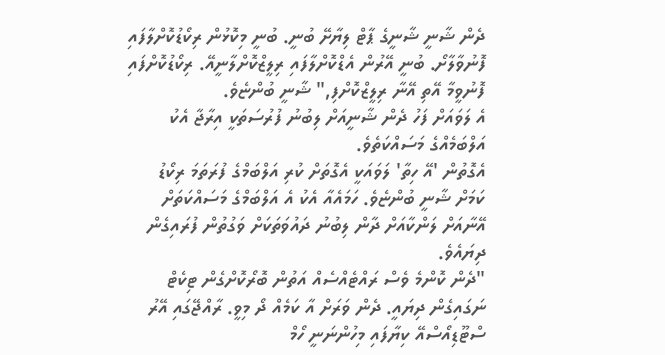ދެން ޝާނީ ޝާނީގެ ޕާޓް ލިޔާށޭ ބުނީ. ބުނީ މިކޮޅުން ރިކޯޑުކޮށްލާފައި ފޮނުވާލާށޯ. ބުނީ އޭރުން އެޑްކޮށްލާފައި ރިލީޒްކޮށްލާނީއޭ. ރިކޯޑުކޮށްފައި ފޮނުވީމާ އޭތި އޭނާ ރިލީޒްކޮށްފި," ޝާނީ ބުންޏެވެ.
އެ ލަވައަށް ފަހު ދެން ޝާނީއަށް ލިބުނު ފުރުސަތަކީ އިރާޖާ އެކު އަލްބަމެއްގެ މަސައްކަތެވެ.
އެގޮތުން 'އޭ ހިތާ' ލަވައަކީ އެގޮތަށް ކުރި އަލްބަމްގެ ފުރަތަމަ ރިކޯޑު ކަމަށް ޝާނީ ބުންޏެވެ. ހަމައެއާ އެކު އެ އަލްބަމްގެ މަސައްކަތަށް އޭނާއަށް ލަންކާއަށް ދާން ލިބުނު ދައުވަތަކަށް ވަގުތުން ފުރައިގެން ދިޔައެވެ.
"ދެން ކޮންމެ ވެސް ރައްޓެއްސެއް އަތުން ބޮރޯކޮށްގެން ޓިކެޓް ނަގައިގެން ދިޔައީ. ދެން ވަރަށް އާ ކަމެއް ދޯ މިވީ. ރާއްޖޭގައި އޭރު ސްޓޫޑިއޯސްއޭ ކިޔާފައި މިހުންނަނީ ހޯމް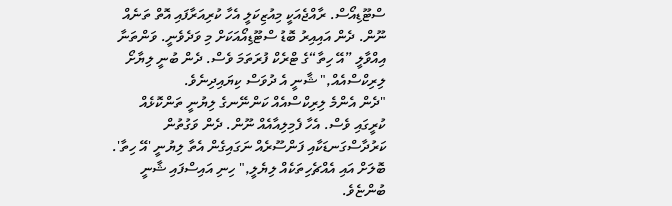ސްޓޫޑިއޯސް. ރާއްޖެއަކީ މިއުޒިކަލީ އެހާ ކުރިއަރާފައި އޮތް ތަނެއް ނޫން. ދެން އައިއިރު ބޮޑު ސްޓޫޑިއޯއަކަށް މި ވަދެވެނީ. ވަންތަނާ އިއްވާލީ ”އޭ ހިތާ“ގެ ޓްރެކް ފުރަތަމަ ވެސް. ދެން ބުނީ ލިޔާށޯ ލިރިކްސްއެއް," ޝާނީ އެ ދުވަސް ކިޔައިދިނެވެ.
"ދެން އެންމެ ލިރިކްސްއެއް ކަންނޭނގެ ލިޔުނީ ތަންކޮޅެއް ކުރީގައި ވެސް. އެހާ ފެމިލިއާއެއް ނޫން. ދެން ވަގުތުން ކަރުދާސްގަނޑަކާއި ފަންސޫރެއް ނަގައިގެން އެތާ ލިޔުނީ 'އޭ ހިތާ'. ބޮލަށް އައި އެއްޗެހިތަކެއް ލިޔެލީ," ހިނި އައިސްފައި ޝާނީ ބުންޏެވެ.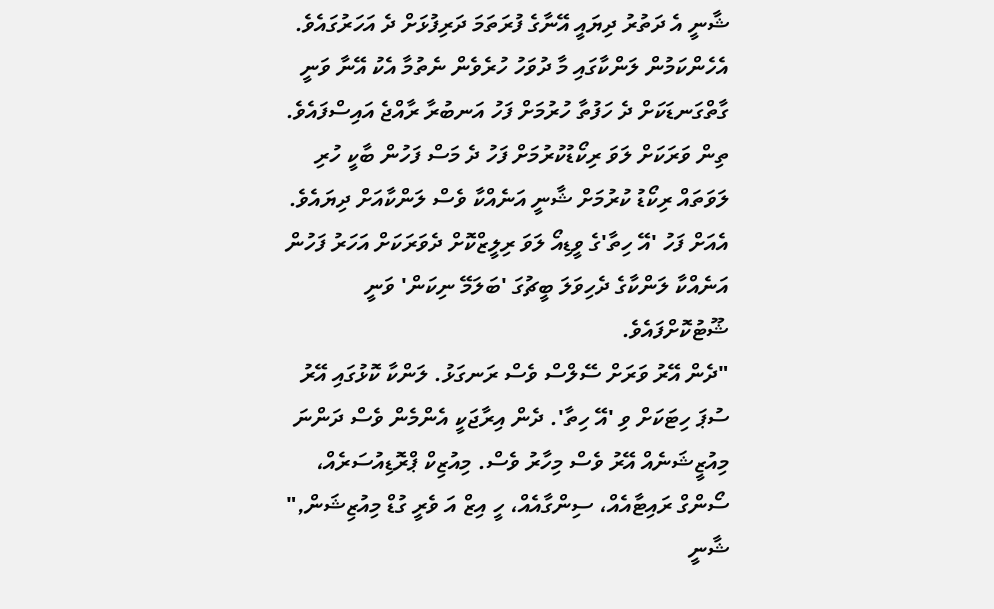ޝާނީ އެ ދަތުރު ދިޔައީ އޭނާގެ ފުރަތަމަ ދަރިފުޅަށް ދެ އަހަރުގައެވެ. އެހެންކަމުން ލަންކާގައި މާ ދުވަހު ހުރެވެން ނެތުމާ އެކު އޭނާ ވަނީ ގާތްގަނޑަކަށް ދެ ހަފުތާ ހުރުމަށް ފަހު އަނބުރާ ރާއްޖެ އައިސްފައެވެ. ތިން ވަރަކަށް ލަވަ ރިކޯޑުކުރުމަށް ފަހު ދެ މަސް ފަހުން ބާކީ ހުރި ލަވަތައް ރިކޯޑު ކުރުމަށް ޝާނީ އަނެއްކާ ވެސް ލަންކާއަށް ދިޔައެވެ. އެއަށް ފަހު 'އޭ ހިތާ'ގެ ވީޑިއޯ ލަވަ ރިލީޒްކޮށް ދެވަރަކަށް އަހަރު ފަހުން އަނެއްކާ ލަންކާގެ ދެހިވަލަ ބީޗުގަ 'ބަލަމޭ ނިކަން' ވަނީ ޝޫޓުކޮށްފައެވެ.
"ދެން އޭރު ވަރަށް ސޭލްސް ވެސް ރަނގަޅު. ލަންކާ ކޮޅުގައި އޭރު ސުޕަ ހިޓަކަށް ވި 'އޭ ހިތާ'. ދެން އިރާޖަކީ އެންމެން ވެސް ދަންނަ މިއުޒީޝަނެއް އޭރު ވެސް މިހާރު ވެސް. މިއުޒިކް ޕްރޮޑިއުސަރެއް، ސޯންގް ރައިޓާއެއް، ސިންގާއެއް، ހީ އިޒް އަ ވެރީ ގުޑް މިއުޒިޝަން," ޝާނީ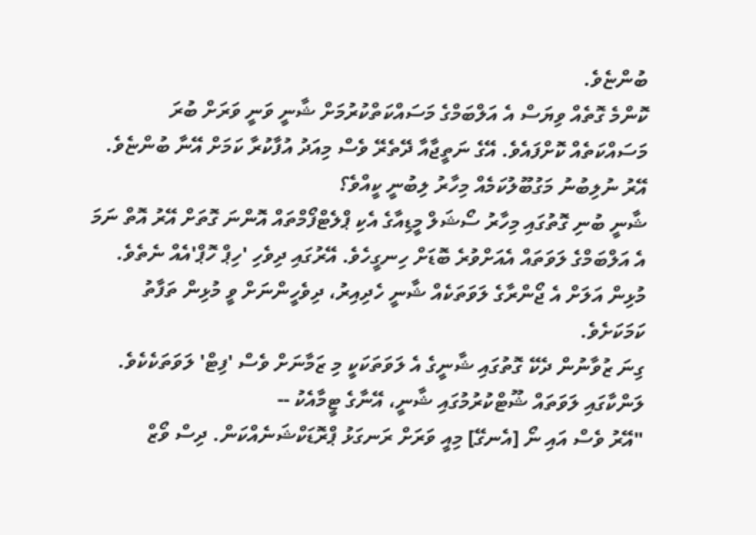ބުންޏެވެ.
ކޮންމެ ގޮތެއް ވިޔަސް އެ އަލްބަމްގެ މަސައްކަތްކުރުމަށް ޝާނީ ވަނީ ވަރަށް ބުރަ މަސައްކަތެއް ކޮށްފައެވެ. އޭގެ ނަތީޖާއާ ދޭތެރޭ ވެސް މިއަދު އުފާކުރާ ކަމަށް އޭނާ ބުންޏެވެ.
އޭރު ނުލިބުނު މަގުބޫލުކަމެއް މިހާރު ލިބުނީ ކީއްވެ؟
ޝާނީ ބުނި ގޮތުގައި މިހާރު ސޯޝަލް މީޑިއާގެ އެކި ޕްލެޓްފޯމްތައް އޮންނަ ގޮތަށް އޭރު އޮތް ނަމަ އެ އަލްބަމްގެ ލަވަތައް އެއަށްވުރެ ބޮޑަށް ހިނގީހެވެ. އޭރުގައި ދިވެހި 'ހިޕް ހޮޕް'އެއް ނެތެވެ. މުޅިން އަލަށް އެ ޖޯންރާގެ ލަވަތަކެއް ޝާނީ ހެދިއިރު، ދިވެހީންނަށް ވީ މުޅިން ތަފާތު ކަމަކަށެވެ.
ގިނަ ޒުވާނުން ދެކޭ ގޮތުގައި ޝާނީގެ އެ ލަވަތަކަކީ މި ޒަމާނަށް ވެސް 'ފިޓް' ލަވަތަކެކެވެ.
ލަންކާގައި ލަވަތައް ޝޫޓްކުރުމުގައި ޝާނީ، އޭނާގެ ޓީމާއެކު --
"އޭރު ވެސް އައި ނޯ [އެނގޭ] މިއީ ވަރަށް ރަނގަޅު ޕްރޮޑަކްޝަނެއްކަން. ދިސް ވޯޒް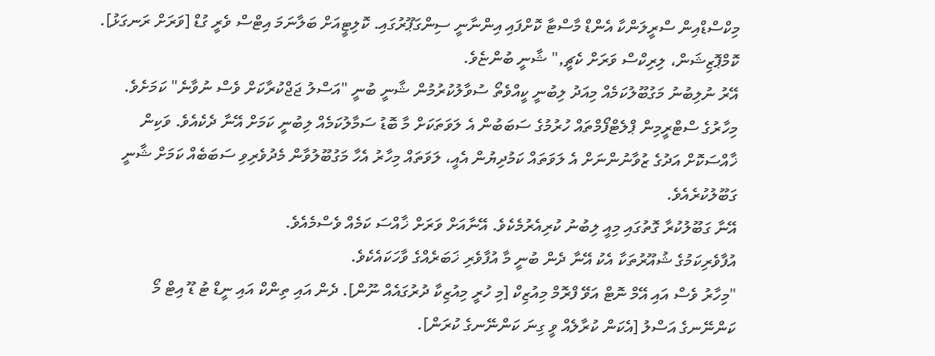މިކްސްޑްއިން ސްރީލަންކާ އެންޑް މާސްޓާ ކޮށްފައި އިންނާނީ ސިންގަޕޫރުގައި. ކޮލިޓީއަށް ބަލާނަމަ އިޓްސް ވެރީ ގުޑް [ވަރަށް ރަނގަޅު]. ކޮމްޕޮޒިޝަން، ލިރިކްސް ވަރަށް ކެޗީ," ޝާނީ ބުންޏެވެ.
އޭރު ނުލިބުނު މަގުބޫލުކަމެއް މިއަދު ލިބުނީ ކީއްވެތޯ ސުވާލުކުރުމުން ޝާނީ ބުނީ "އަސްލު ޖަޖްކުރާކަށް ވެސް ނުވާނެ" ކަމަށެވެ. މިހާރުގެ ސްޓްރީމިން ޕްލެޓްފޯމްތައް ހުރުމުގެ ސަބަބުން އެ ލަވަތަކަށް މާ ބޮޑު ސަމާލުކަމެއް ލިބުނީ ކަމަށް އޭނާ ދެކެއެވެ. ވަކިން ޚާއްސަކޮށް އަދުގެ ޒުވާނުންނަށް އެ ލަވަތައް ކަމުދިޔުން އެއީ، ލަވަތައް މިހާރު އެހާ މަގުބޫލުވާން މެދުވެރިވި ސަބަބެއް ކަމަށް ޝާނީ ގަބޫލުކުރެއެވެ.
އޭނާ ގަބޫލުކުރާ ގޮތުގައި މިއީ ލިބުނު ކުރިއެރުމެކެވެ. އޭނާއަށް ވަރަށް ޚާއްސަ ކަމެއް ވެސްމެއެވެ.
އުފާވެރިކަމުގެ ޝުއޫރުތަކާ އެކު އޭނާ ދެން ބުނީ މާ އުފާވެރި ޚަބަރެއްގެ ވާހަކައެކެވެ.
"މިހާރު ވެސް އައި އޭމް ނޮޓް އަވޭ ފްރޮމް މިއުޒިކް [މި ހުރީ މިއުޒިކާ ދުރުގައެއް ނޫން]. ދެން އައި ތިންކް އައި ނީޑް ޓު ޑޫ އިޓް މޯ ކަންނޭނގެ އަސްލު [އެކަން ކުރާލެއް ވީ ގިނަ ކަންނޭނގެ ކުރަން].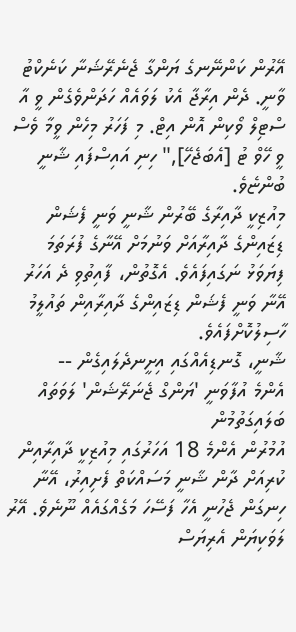އޭރުން ކަންނޭނގެ ޔަންގާ ޖެނެރޭޝަނާ ކަނެކްޓު ވާނީ. ދެން އިރާޖާ އެކު ލަވައެއް ހަދަންވެގެން ވީ އާ ސްޓިލް ވޯކިން އޮން އިޓް. މި ފަހަރު މިހެން ވީމާ ވެސް ވީ ހޭވް ޓު [އެބަޖެހޭ]," ހިނި އައިސްފައި ޝާނީ ބުންޏެވެ.
މިއުޒިކީ ދާއިރާގެ ބޭރުން ޝާނީ ވަނީ ފެޝަން ޑިޒައިންގެ ދާއިރާއަށް ވަނުމަށް އޭނާގެ ފުރަތަމަ ފިޔަވަޅު ނަގައިފައެވެ. އެގޮތުން، ފާއިތުވި ދެ އަހަރު އޭނާ ވަނީ ފެޝަން ޑިޒައިންގެ ދާއިރާއިން ތައުލީމު ހާސިލުކޮށްފައެވެ.
ޝާނީ، ގޮނޑިއެއްގައި އިށީނދެލައިގެން --
އެންމެ އުފާވަނީ 'ޔަންގް ޖެނަރޭޝަން' ލަވަތައް ބަލައިގަތުމުން
އުމުރުން އެންމެ 18 އަހަރުގައި މިއުޒިކީ ދާއިރާއިން ކުރިއަށް ދާން ޝާނީ މަސައްކަތް ފެށިއިރު، އޭނާ ހިނގަން ޖެހުނީ އެހާ ފަސޭހަ މަގެއްގައެއް ނޫނެވެ. އޭރު ލަވަކިޔަން އެރިޔަސް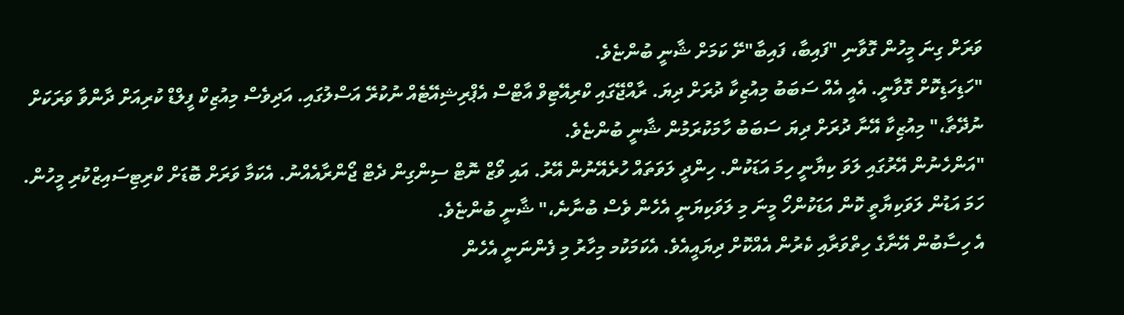ވަރަށް ގިނަ މީހުން ގޮވާނި "ފައިބާ، ފައިބާ"ށޭ ކަމަށް ޝާނީ ބުންޏެވެ.
"ހަޑިހަޑިކޮށް ގޮވާނީ. އެއީ އެއް ސަބަބު މިއުޒިކާ ދުރަށް ދިޔަ. ރާއްޖޭގައި ކްރިއޭޓިވް އާޓްސް އެޕްރިޝިއޭޓެއް ނުކުރޭ އަސްލުގައި. އަދިވެސް މިއުޒިކް ފީލްޑް ކުރިއަށް ދާންވާ ވަރަކަށް ނުދޭތާ،" މިއުޒިކާ އޭނާ ދުރަށް ދިޔަ ސަބަބު ހާމަކުރަމުން ޝާނީ ބުންޏެވެ.
"އަންހެނުން އޭރުގައި ލަވަ ކިޔާނީ ހިމަ އަޑަކުން. ހިންދީ ލަވަތައް ހުރެއޭނުން އޭރު. އައި ވޯޒް ނޮޓް ސިންގިން ދެޓް ޖޯންރާއެއްނު. އެކަމާ ވަރަށް ބޮޑަށް ކްރިޓިސައިޒްކުރި މީހުން. ހަމަ އަޑުން ލަވަކިޔާތީ ކޮން އަޑަކުންހޯ މީނަ މި ލަވަކިޔަނީ އެހެން ވެސް ބުނާނެ،" ޝާނީ ބުންޏެވެ.
އެ ހިސާބުން އޭނާގެ ހިތްވަރާއި ކެރުން އެއްކޮށް ދިޔައީއެވެ. އެކަމަކުމ މިހާރު މި ފެންނަނީ އެހެން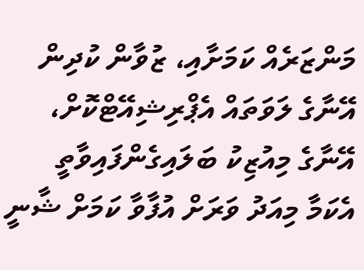މަންޒަރެއް ކަމަށާއި، ޒުވާން ކުދިން އޭނާގެ ލަވަތައް އެޕްރިޝިއޭޓްކޮށް، އޭނާގެ މިއުޒިކު ބަލައިގެންފައިވާތީ އެކަމާ މިއަދު ވަރަށް އުފާވާ ކަމަށް ޝާނީ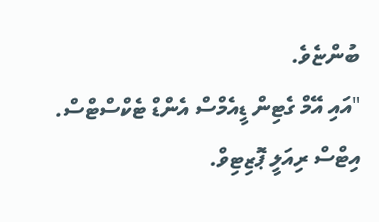ބުންޏެވެ.
"އައި އޭމް ގެޓިން ޑީއެމްސް އެންޑް ޓެކްސްޓްސް. އިޓްސް ރިއަލީ ޕޮޒިޓިވް.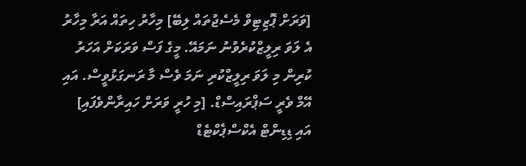[ވަރަށް ޕޮޒިޓިވް މެސެޖުތައް ލިބޭ] މިހާރު ހިތައް އަރާ މިހާރު އެ ލަވަ ރިލީޒްކުރެވުނު ނަމައޭ. މީގެ ފަސް ވަރަކަށް އަހަރު ކުރިން މި ލަވަ ރިލީޒްކުރި ނަމަ ވެސް މާ ރަނގަޅުވީސް. އައި އޭމް ވެރީ ސަޕްރައިސްޑް. [މި ހުރީ ވަރަށް ހައިރާންވެފައި] އައި ޑިޑިންޓް އެކްސްޕެކްޓެޑް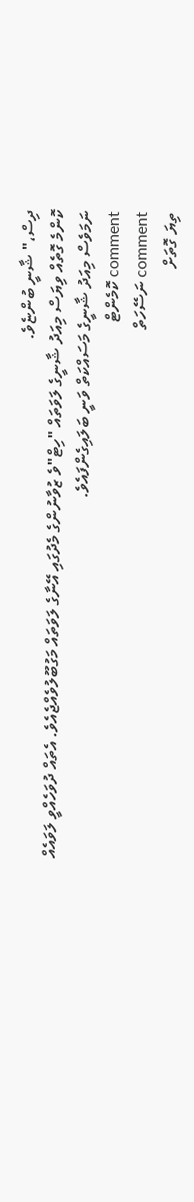ދިސް،" ޝާނީ ބުންޏެވެ.
ކޮންމެ ގޮތެއް ވިޔަސް މިއަދު ޝާނީގެ ލަވަތައް "ހިޓް"ވެ ޒުވާނުންގެ މެދުގައި އޭނާގެ ލަވަތައް މަގުބޫލުވެއްޖެއެވެ. އެތައް ދުވަހެއްވީ ލަވައެއް ނަމަވެސް މިއަދު ޝާނީގެ މަސައްކަތް ވަނީ ބަލައިގެންފައެވެ.
comment ކޮމެންޓް
comment ނަސޭހަތް
ތިޔަ ގޮތަށް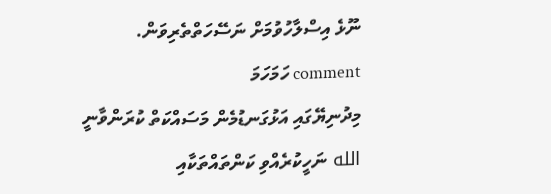ނޫޅެ އިސްލާހުވުމަށް ނަސޭހަތްތެރިވަން.
comment ހަމަހަމަ
މިދުނިޔޭގައި އަޅުގަނޑުމެން މަސައްކަތް ކުރަންވާނީ الله ނަހީކުރެއްވި ކަންތައްތަކާއި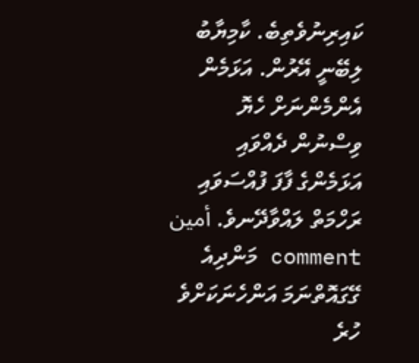ކައިރިނުވެތިބެ. ކާމިޔާބު ލިބޭނީ އޭރުން. އަޅަމެން އެންމެންނަށް ހެޔޮ ވިސްނުން ދެއްވައި އަޅަމެންގެ ފާފަ ފުއްސަވައި ރަހްމަތް ލައްވާދޭނވެ. أمين
comment މަންދިއެ
ގޭގައޮތްނަމަ އަންހެނަކަށްވެ ހުރެ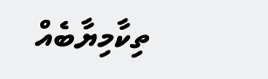ތިކާމިޔާބެއް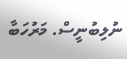ނުލިބުނީސް. މަރުހަބާ